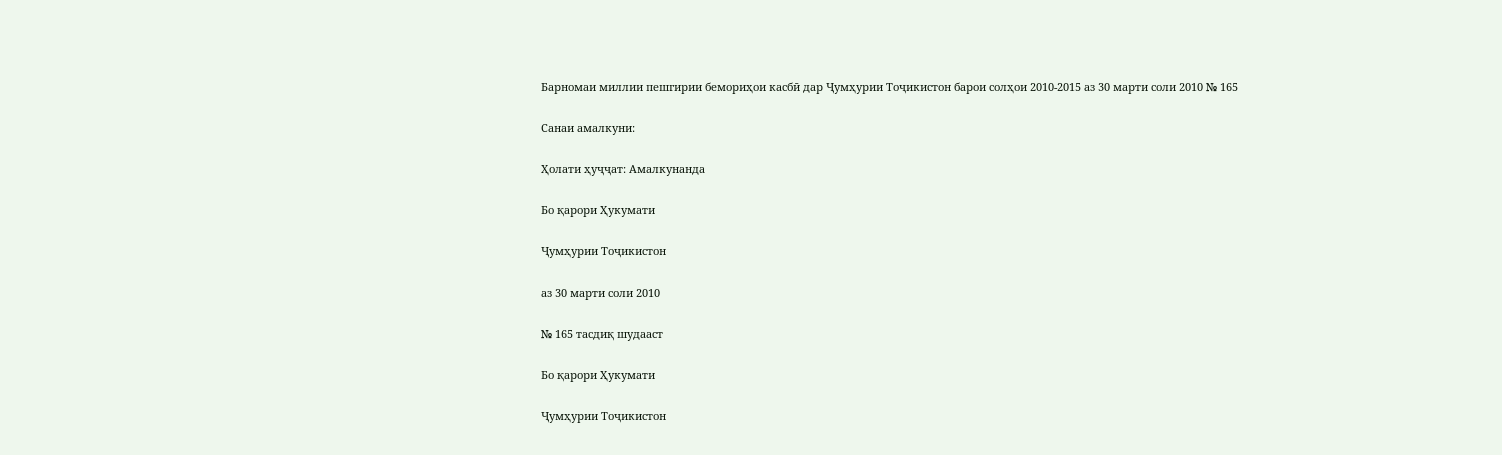Барномаи миллии пешгирии бемориҳои касбӣ дар Ҷумҳурии Тоҷикистон барои солҳои 2010-2015 аз 30 марти соли 2010 № 165

Санаи амалкуни:

Ҳолати ҳуҷҷат: Амалкунанда

Бо қарори Ҳукумати

Ҷумҳурии Тоҷикистон

аз 30 марти соли 2010

№ 165 тасдиқ шудааст

Бо қарори Ҳукумати

Ҷумҳурии Тоҷикистон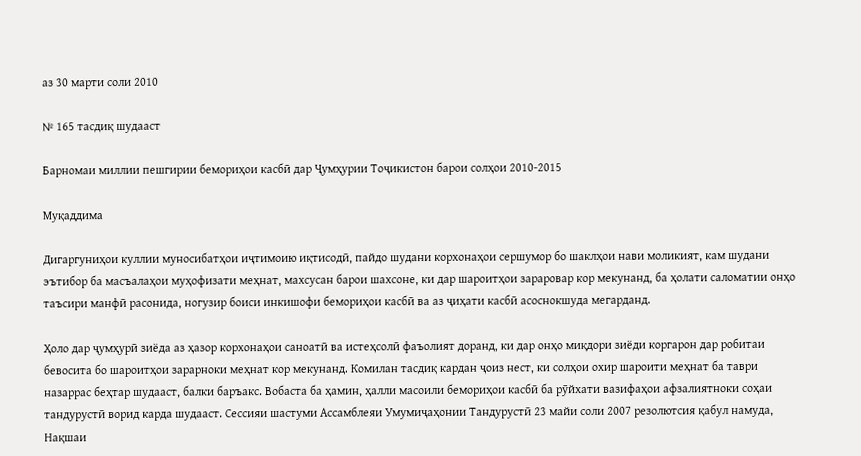аз 30 марти соли 2010

№ 165 тасдиқ шудааст

Барномаи миллии пешгирии бемориҳои касбӣ дар Ҷумҳурии Тоҷикистон барои солҳои 2010-2015

Муқаддима

Дигаргуниҳои куллии муносибатҳои иҷтимоию иқтисодӣ, пайдо шудани корхонаҳои сершумор бо шаклҳои нави моликият, кам шудани эътибор ба масъалаҳои муҳофизати меҳнат, махсусан барои шахсоне, ки дар шароитҳои зараровар кор мекунанд, ба ҳолати саломатии онҳо таъсири манфӣ расонида, ногузир боиси инкишофи бемориҳои касбӣ ва аз ҷиҳати касбӣ асоснокшуда мегарданд.

Ҳоло дар ҷумҳурӣ зиёда аз ҳазор корхонаҳои саноатӣ ва истеҳсолӣ фаъолият доранд, ки дар онҳо миқдори зиёди коргарон дар робитаи бевосита бо шароитҳои зарарноки меҳнат кор мекунанд. Комилан тасдиқ кардан ҷоиз нест, ки солҳои охир шароити меҳнат ба таври назаррас беҳтар шудааст, балки баръакс. Вобаста ба ҳамин, ҳалли масоили бемориҳои касбӣ ба рӯйхати вазифаҳои афзалиятноки соҳаи тандурустӣ ворид карда шудааст. Сессияи шастуми Ассамблеяи Умумиҷаҳонии Тандурустӣ 23 майи соли 2007 резолютсия қабул намуда, Нақшаи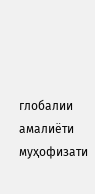глобалии амалиёти муҳофизати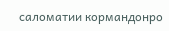саломатии кормандонро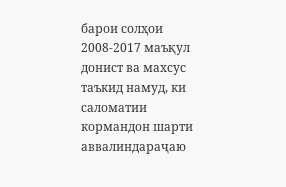барои солҳои 2008-2017 маъқул донист ва махсус таъкид намуд, ки саломатии кормандон шарти аввалиндараҷаю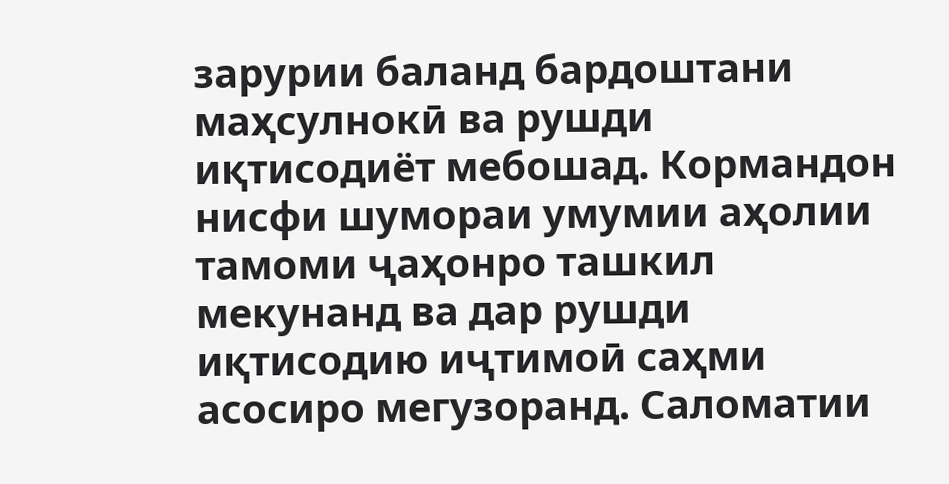зарурии баланд бардоштани маҳсулнокӣ ва рушди иқтисодиёт мебошад. Кормандон нисфи шумораи умумии аҳолии тамоми ҷаҳонро ташкил мекунанд ва дар рушди иқтисодию иҷтимоӣ саҳми асосиро мегузоранд. Саломатии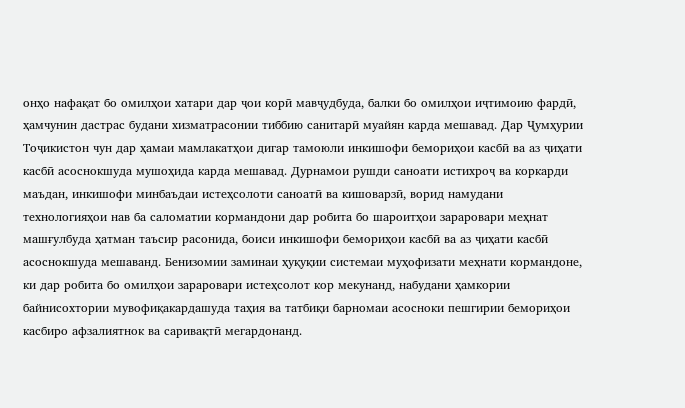онҳо нафақат бо омилҳои хатари дар ҷои корӣ мавҷудбуда, балки бо омилҳои иҷтимоию фардӣ, ҳамчунин дастрас будани хизматрасонии тиббию санитарӣ муайян карда мешавад. Дар Ҷумҳурии Тоҷикистон чун дар ҳамаи мамлакатҳои дигар тамоюли инкишофи бемориҳои касбӣ ва аз ҷиҳати касбӣ асоснокшуда мушоҳида карда мешавад. Дурнамои рушди саноати истихроҷ ва коркарди маъдан, инкишофи минбаъдаи истеҳсолоти саноатӣ ва кишоварзӣ, ворид намудани технологияҳои нав ба саломатии кормандони дар робита бо шароитҳои зараровари меҳнат машғулбуда ҳатман таъсир расонида, боиси инкишофи бемориҳои касбӣ ва аз ҷиҳати касбӣ асоснокшуда мешаванд. Бенизомии заминаи ҳуқуқии системаи муҳофизати меҳнати кормандоне, ки дар робита бо омилҳои зараровари истеҳсолот кор мекунанд, набудани ҳамкории байнисохтории мувофиқакардашуда таҳия ва татбиқи барномаи асосноки пешгирии бемориҳои касбиро афзалиятнок ва саривақтӣ мегардонанд.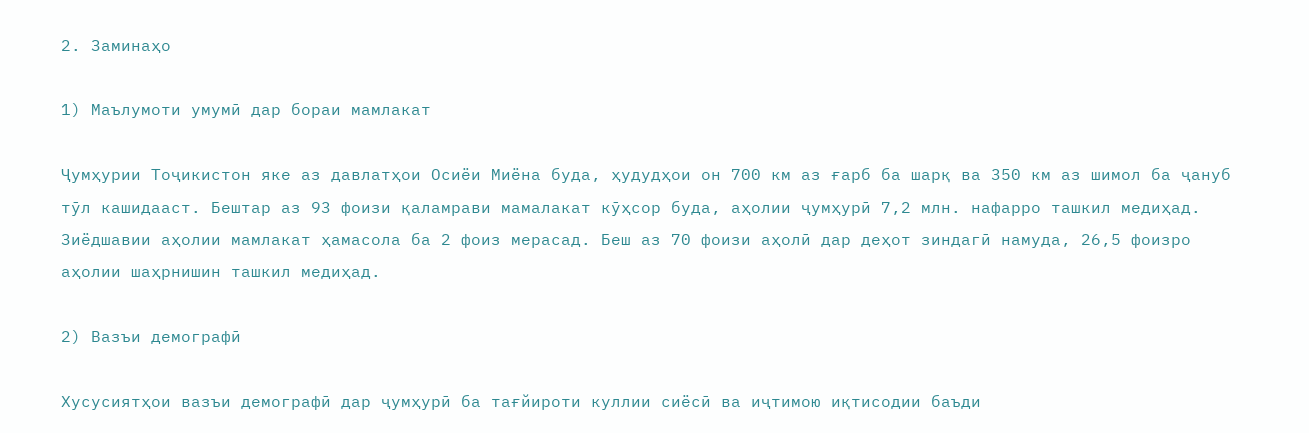2. Заминаҳо

1) Маълумоти умумӣ дар бораи мамлакат

Ҷумҳурии Тоҷикистон яке аз давлатҳои Осиёи Миёна буда, ҳудудҳои он 700 км аз ғарб ба шарқ ва 350 км аз шимол ба ҷануб тӯл кашидааст. Бештар аз 93 фоизи қаламрави мамалакат кӯҳсор буда, аҳолии ҷумҳурӣ 7,2 млн. нафарро ташкил медиҳад. Зиёдшавии аҳолии мамлакат ҳамасола ба 2 фоиз мерасад. Беш аз 70 фоизи аҳолӣ дар деҳот зиндагӣ намуда, 26,5 фоизро аҳолии шаҳрнишин ташкил медиҳад.

2) Вазъи демографӣ

Хусусиятҳои вазъи демографӣ дар ҷумҳурӣ ба тағйироти куллии сиёсӣ ва иҷтимою иқтисодии баъди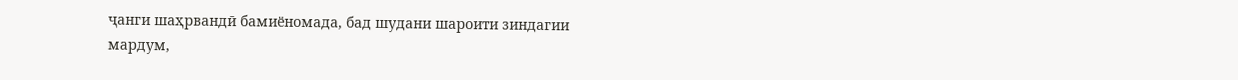ҷанги шаҳрвандӣ бамиёномада, бад шудани шароити зиндагии мардум,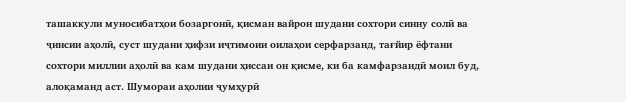ташаккули муносибатҳои бозаргонӣ, қисман вайрон шудани сохтори синну солӣ ва ҷинсии аҳолӣ, суст шудани ҳифзи иҷтимоии оилаҳои серфарзанд, тағйир ёфтани сохтори миллии аҳолӣ ва кам шудани ҳиссаи он қисме, ки ба камфарзандӣ моил буд, алоқаманд аст. Шумораи аҳолии ҷумҳурӣ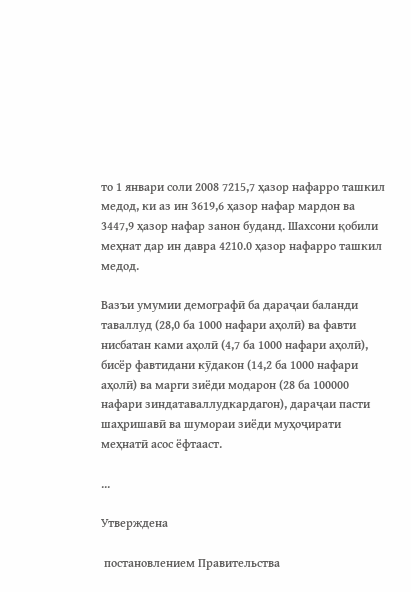то 1 январи соли 2008 7215,7 ҳазор нафарро ташкил медод, ки аз ин 3619,6 ҳазор нафар мардон ва 3447,9 ҳазор нафар занон буданд. Шахсони қобили меҳнат дар ин давра 4210.0 ҳазор нафарро ташкил медод.

Вазъи умумии демографӣ ба дараҷаи баланди таваллуд (28,0 ба 1000 нафари аҳолӣ) ва фавти нисбатан ками аҳолӣ (4,7 ба 1000 нафари аҳолӣ), бисёр фавтидани кӯдакон (14,2 ба 1000 нафари аҳолӣ) ва марги зиёди модарон (28 ба 100000 нафари зиндатаваллудкардагон), дараҷаи пасти шаҳришавӣ ва шумораи зиёди муҳоҷирати меҳнатӣ асос ёфтааст.

...

Утверждена

 постановлением Правительства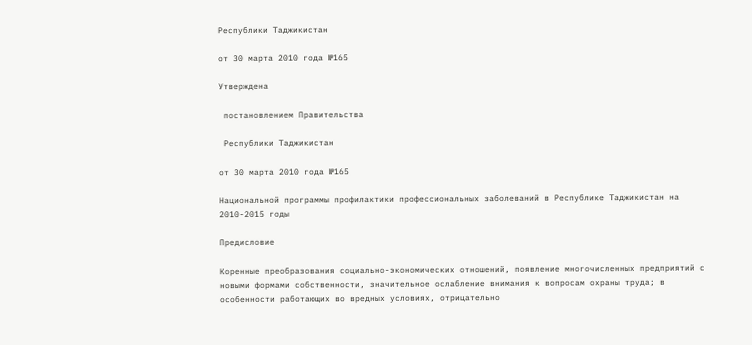Республики Таджикистан

от 30 марта 2010 года №165

Утверждена

 постановлением Правительства

 Республики Таджикистан

от 30 марта 2010 года №165

Национальной программы профилактики профессиональных заболеваний в Республике Таджикистан на 2010-2015 годы

Предисловие

Коренные преобразования социально-экономических отношений, появление многочисленных предприятий с новыми формами собственности, значительное ослабление внимания к вопросам охраны труда; в особенности работающих во вредных условиях, отрицательно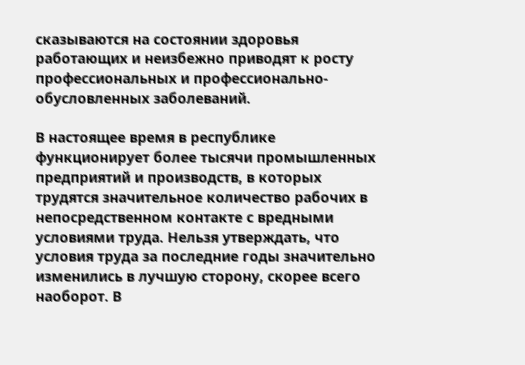сказываются на состоянии здоровья работающих и неизбежно приводят к росту профессиональных и профессионально-обусловленных заболеваний.

В настоящее время в республике функционирует более тысячи промышленных предприятий и производств, в которых трудятся значительное количество рабочих в непосредственном контакте с вредными условиями труда. Нельзя утверждать, что условия труда за последние годы значительно изменились в лучшую сторону, скорее всего наоборот. В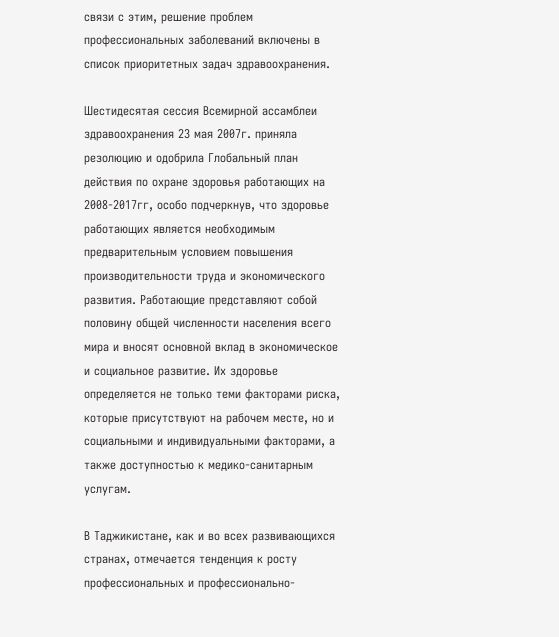связи с этим, решение проблем профессиональных заболеваний включены в список приоритетных задач здравоохранения.

Шестидесятая сессия Всемирной ассамблеи здравоохранения 23 мая 2007г. приняла резолюцию и одобрила Глобальный план действия по охране здоровья работающих на 2008-2017гг, особо подчеркнув, что здоровье работающих является необходимым предварительным условием повышения производительности труда и экономического развития. Работающие представляют собой половину общей численности населения всего мира и вносят основной вклад в экономическое и социальное развитие. Их здоровье определяется не только теми факторами риска, которые присутствуют на рабочем месте, но и социальными и индивидуальными факторами, а также доступностью к медико-санитарным услугам.

В Таджикистане, как и во всех развивающихся странах, отмечается тенденция к росту профессиональных и профессионально-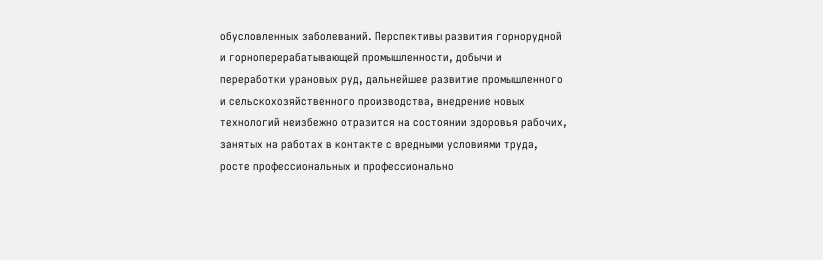обусловленных заболеваний. Перспективы развития горнорудной и горноперерабатывающей промышленности, добычи и переработки урановых руд, дальнейшее развитие промышленного и сельскохозяйственного производства, внедрение новых технологий неизбежно отразится на состоянии здоровья рабочих, занятых на работах в контакте с вредными условиями труда, росте профессиональных и профессионально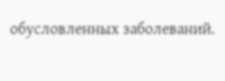обусловленных заболеваний.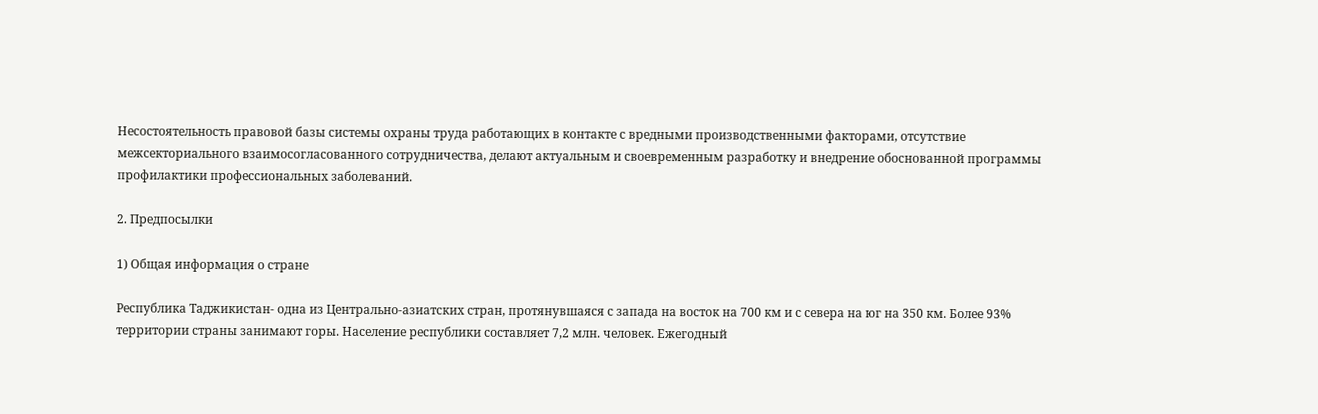Несостоятельность правовой базы системы охраны труда работающих в контакте с вредными производственными факторами, отсутствие межсекториального взаимосогласованного сотрудничества, делают актуальным и своевременным разработку и внедрение обоснованной программы профилактики профессиональных заболеваний.

2. Предпосылки

1) Общая информация о стране

Республика Таджикистан- одна из Центрально-азиатских стран, протянувшаяся с запада на восток на 700 км и с севера на юг на 350 км. Более 93% территории страны занимают горы. Население республики составляет 7,2 млн. человек. Ежегодный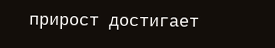прирост достигает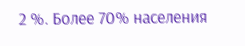2 %. Более 70% населения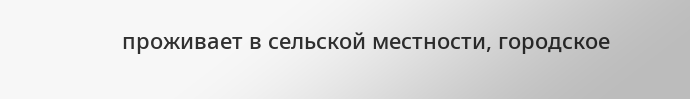проживает в сельской местности, городское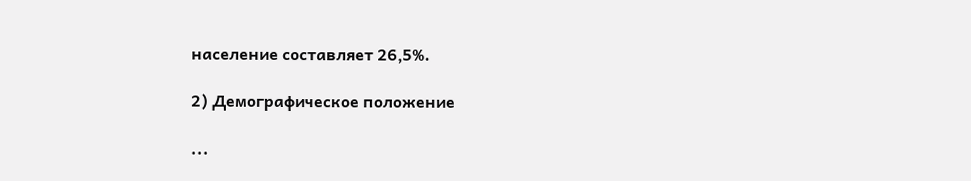население составляет 26,5%.

2) Демографическое положение

...